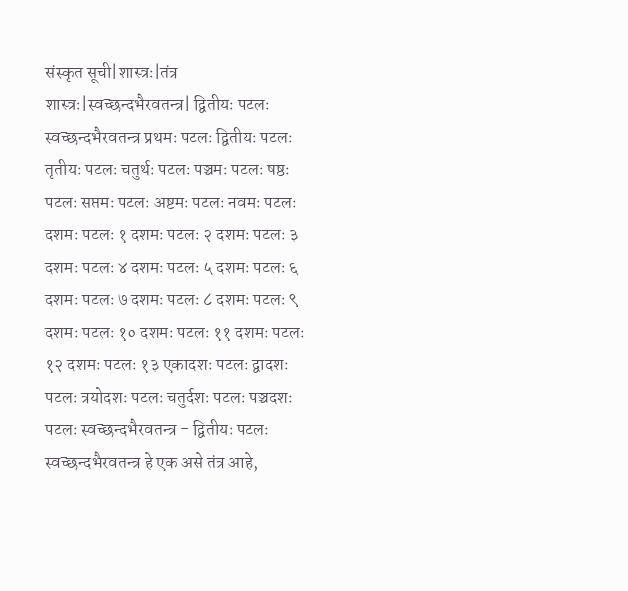संस्कृत सूची|शास्त्रः|तंत्र शास्त्रः|स्वच्छन्दभैरवतन्त्र| द्वितीयः पटलः स्वच्छन्दभैरवतन्त्र प्रथमः पटलः द्वितीयः पटलः तृतीयः पटलः चतुर्थः पटलः पञ्चमः पटलः षष्ठः पटलः सप्तमः पटलः अष्टमः पटलः नवमः पटलः दशमः पटलः १ दशमः पटलः २ दशमः पटलः ३ दशमः पटलः ४ दशमः पटलः ५ दशमः पटलः ६ दशमः पटलः ७ दशमः पटलः ८ दशमः पटलः ९ दशमः पटलः १० दशमः पटलः ११ दशमः पटलः १२ दशमः पटलः १३ एकादशः पटलः द्वादशः पटलः त्रयोदशः पटलः चतुर्दशः पटलः पञ्चदशः पटलः स्वच्छन्दभैरवतन्त्र - द्वितीयः पटलः स्वच्छन्दभैरवतन्त्र हे एक असे तंत्र आहे,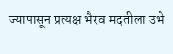ज्यापासून प्रत्यक्ष भैरव मदतीला उभे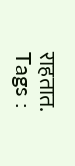राहतात. Tags :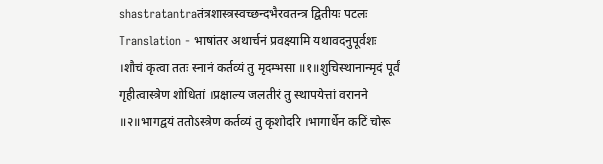shastratantraतंत्रशास्त्रस्वच्छन्दभैरवतन्त्र द्वितीयः पटलः Translation - भाषांतर अथार्चनं प्रवक्ष्यामि यथावदनुपूर्वशः ।शौचं कृत्वा ततः स्नानं कर्तव्यं तु मृदम्भसा ॥१॥शुचिस्थानान्मृदं पूर्वं गृहीत्वास्त्रेण शोधितां ।प्रक्षाल्य जलतीरं तु स्थापयेत्तां वरानने ॥२॥भागद्वयं ततोऽस्त्रेण कर्तव्यं तु कृशोदरि ।भागार्धेन कटिं चोरू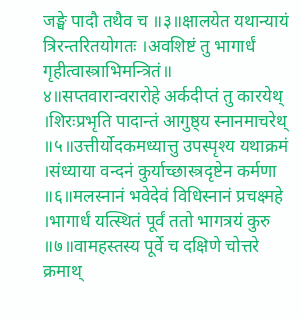जङ्घे पादौ तथैव च ॥३॥क्षालयेत यथान्यायं त्रिरन्तरितयोगतः ।अवशिष्टं तु भागार्धं गृहीत्वास्त्राभिमन्त्रितं॥ ४॥सप्तवारान्वरारोहे अर्कदीप्तं तु कारयेथ् ।शिरःप्रभृति पादान्तं आगुष्ठ्य स्नानमाचरेथ् ॥५॥उत्तीर्योदकमध्यात्तु उपस्पृश्य यथाक्रमं ।संध्याया वन्दनं कुर्याच्छास्त्रदृष्टेन कर्मणा ॥६॥मलस्नानं भवेदेवं विधिस्नानं प्रचक्ष्महे ।भागार्धं यत्स्थितं पूर्वं ततो भागत्रयं कुरु ॥७॥वामहस्तस्य पूर्वे च दक्षिणे चोत्तरे क्रमाथ्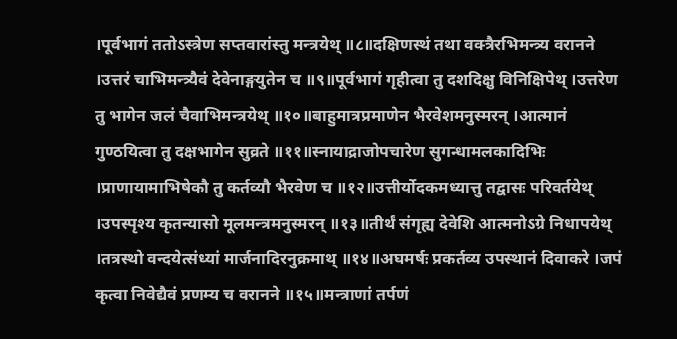।पूर्वभागं ततोऽस्त्रेण सप्तवारांस्तु मन्त्रयेथ् ॥८॥दक्षिणस्थं तथा वक्त्रैरभिमन्त्र्य वरानने ।उत्तरं चाभिमन्त्र्यैवं देवेनाङ्गयुतेन च ॥९॥पूर्वभागं गृहीत्वा तु दशदिक्षु विनिक्षिपेथ् ।उत्तरेण तु भागेन जलं चैवाभिमन्त्रयेथ् ॥१०॥बाहुमात्रप्रमाणेन भैरवेशमनुस्मरन् ।आत्मानं गुण्ठयित्वा तु दक्षभागेन सुव्रते ॥११॥स्नायाद्राजोपचारेण सुगन्धामलकादिभिः ।प्राणायामाभिषेकौ तु कर्तव्यौ भैरवेण च ॥१२॥उत्तीर्योदकमध्यात्तु तद्वासः परिवर्तयेथ् ।उपस्पृश्य कृतन्यासो मूलमन्त्रमनुस्मरन् ॥१३॥तीर्थं संगृह्य देवेशि आत्मनोऽग्रे निधापयेथ् ।तत्रस्थो वन्दयेत्संध्यां मार्जनादिरनुक्रमाथ् ॥१४॥अघमर्षः प्रकर्तव्य उपस्थानं दिवाकरे ।जपं कृत्वा निवेद्यैवं प्रणम्य च वरानने ॥१५॥मन्त्राणां तर्पणं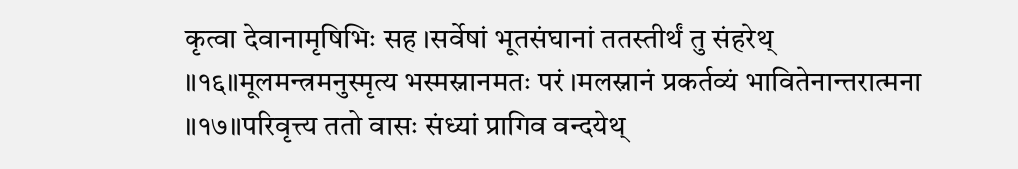कृत्वा देवानामृषिभिः सह ।सर्वेषां भूतसंघानां ततस्तीर्थं तु संहरेथ् ॥१६॥मूलमन्त्रमनुस्मृत्य भस्मस्नानमतः परं ।मलस्नानं प्रकर्तव्यं भावितेनान्तरात्मना ॥१७॥परिवृत्त्य ततो वासः संध्यां प्रागिव वन्दयेथ्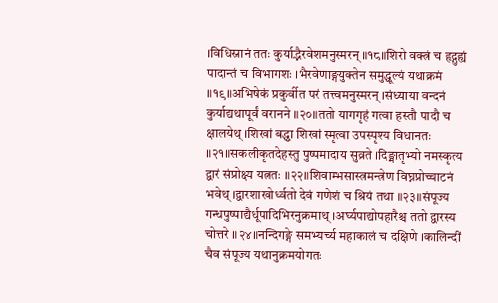।विधिस्नानं ततः कुर्याद्भैरवेशमनुस्मरन् ॥१८॥शिरो वक्त्रं च हृद्गुह्यं पादान्तं च विभागशः ।भैरवेणाङ्गयुक्तेन समुद्धूल्यं यथाक्रमं ॥१९॥अभिषेकं प्रकुर्वीत परं तत्त्वमनुस्मरन् ।संध्याया वन्दनं कुर्याद्यथापूर्वं वरानने ॥२०॥ततो यागगृहं गत्वा हस्तौ पादौ च क्षालयेथ् ।शिखां बद्ध्वा शिखां स्मृत्वा उपस्पृश्य विधानतः ॥२१॥सकलीकृतदेहस्तु पुष्पमादाय सुव्रते ।दिङ्मातृभ्यो नमस्कृत्य द्वारं संप्रोक्ष्य यत्नतः ॥२२॥शिवाम्भसास्त्रमन्त्रेण विघ्नप्रोच्चाटनं भवेथ् ।द्वारशाखोर्ध्वतो देवं गणेशं च श्रियं तथा ॥२३॥संपूज्य गन्धपुष्पाद्यैर्धूपादिभिरनुक्रमाथ् ।अर्घ्यपाद्योपहारैश्च ततो द्वारस्य चोत्तरे ॥२४॥नन्दिगङ्गे समभ्यर्च्य महाकालं च दक्षिणे ।कालिन्दीं चैव संपूज्य यथानुक्रमयोगतः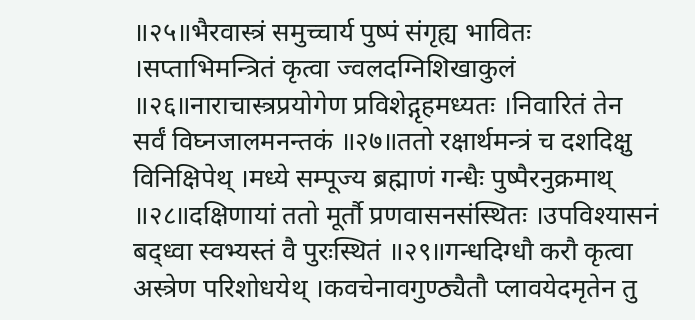॥२५॥भैरवास्त्रं समुच्चार्य पुष्पं संगृह्य भावितः ।सप्ताभिमन्त्रितं कृत्वा ज्वलदग्निशिखाकुलं ॥२६॥नाराचास्त्रप्रयोगेण प्रविशेद्गृहमध्यतः ।निवारितं तेन सर्वं विघ्नजालमनन्तकं ॥२७॥ततो रक्षार्थमन्त्रं च दशदिक्षु विनिक्षिपेथ् ।मध्ये सम्पूज्य ब्रह्माणं गन्धैः पुष्पैरनुक्रमाथ् ॥२८॥दक्षिणायां ततो मूर्तौ प्रणवासनसंस्थितः ।उपविश्यासनं बद्ध्वा स्वभ्यस्तं वै पुरःस्थितं ॥२९॥गन्धदिग्धौ करौ कृत्वा अस्त्रेण परिशोधयेथ् ।कवचेनावगुण्ठ्यैतौ प्लावयेदमृतेन तु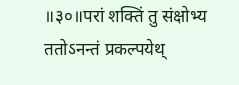॥३०॥परां शक्तिं तु संक्षोभ्य ततोऽनन्तं प्रकल्पयेथ्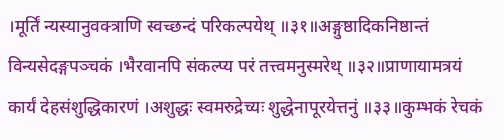।मूर्तिं न्यस्यानुवक्त्राणि स्वच्छन्दं परिकल्पयेथ् ॥३१॥अङ्गुष्ठादिकनिष्ठान्तं विन्यसेदङ्गपञ्चकं ।भैरवानपि संकल्प्य परं तत्त्वमनुस्मरेथ् ॥३२॥प्राणायामत्रयं कार्यं देहसंशुद्धिकारणं ।अशुद्धः स्वमरुद्रेच्यः शुद्धेनापूरयेत्तनुं ॥३३॥कुम्भकं रेचकं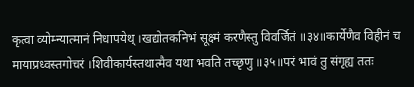कृत्वा व्योम्न्यात्मानं निधापयेथ् ।खद्योतकनिभं सूक्ष्मं करणैस्तु विवर्जितं ॥३४॥कार्येणैव विहीनं च मायाप्रध्वस्तगोचरं ।शिवीकार्यस्तथात्मैव यथा भवति तच्छृणु ॥३५॥परं भावं तु संगृह्य ततः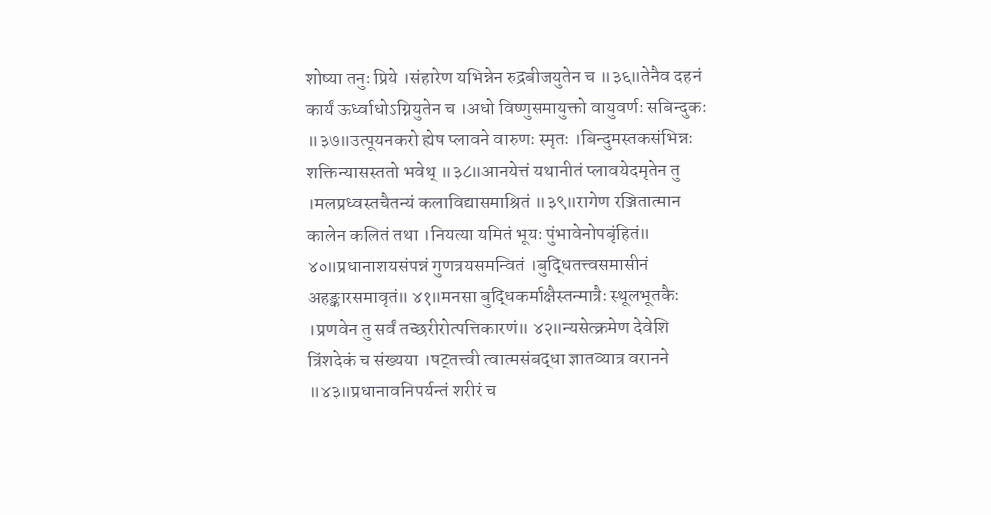शोष्या तनुः प्रिये ।संहारेण यभिन्नेन रुद्रबीजयुतेन च ॥३६॥तेनैव दहनं कार्यं ऊर्ध्वाधोऽग्नियुतेन च ।अधो विष्णुसमायुक्तो वायुवर्णः सबिन्दुकः ॥३७॥उत्पूयनकरो ह्येष प्लावने वारुणः स्मृतः ।बिन्दुमस्तकसंभिन्नः शक्तिन्यासस्ततो भवेथ् ॥३८॥आनयेत्तं यथानीतं प्लावयेदमृतेन तु ।मलप्रध्वस्तचैतन्यं कलाविद्यासमाश्रितं ॥३९॥रागेण रञ्जितात्मान कालेन कलितं तथा ।नियत्या यमितं भूयः पुंभावेनोपबृंहितं॥ ४०॥प्रधानाशयसंपन्नं गुणत्रयसमन्वितं ।बुद्धितत्त्वसमासीनं अहङ्कारसमावृतं॥ ४१॥मनसा बुद्धिकर्माक्षैस्तन्मात्रैः स्थूलभूतकैः ।प्रणवेन तु सर्वं तच्छरीरोत्पत्तिकारणं॥ ४२॥न्यसेत्क्रमेण देवेशि त्रिंशदेकं च संख्यया ।षट्तत्त्वी त्वात्मसंबद्धा ज्ञातव्यात्र वरानने ॥४३॥प्रधानावनिपर्यन्तं शरीरं च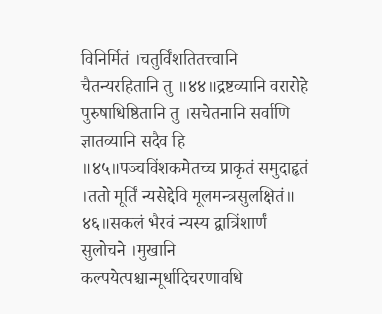विनिर्मितं ।चतुर्विंशतितत्त्वानि चैतन्यरहितानि तु ॥४४॥द्रष्टव्यानि वरारोहे पुरुषाधिष्ठितानि तु ।सचेतनानि सर्वाणि ज्ञातव्यानि सदैव हि ॥४५॥पञ्चविंशकमेतच्च प्राकृतं समुदाहृतं ।ततो मूर्तिं न्यसेद्देवि मूलमन्त्रसुलक्षितं॥ ४६॥सकलं भैरवं न्यस्य द्वात्रिंशार्णं सुलोचने ।मुखानि कल्पयेत्पश्चान्मूर्धादिचरणावधि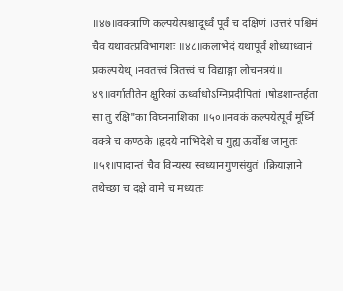॥४७॥वक्त्राणि कल्पयेत्पश्चादूर्ध्वं पूर्वं च दक्षिणं ।उत्तरं पश्चिमं चैव यथावत्प्रविभागशः ॥४८॥कलाभेदं यथापूर्वं शोध्याध्वानं प्रकल्पयेथ् ।नवतत्त्वं त्रितत्त्वं च विद्याङ्गा लोचनत्रयं॥ ४९॥वर्गातीतेन क्षुरिकां ऊर्ध्वाधोऽग्निप्रदीपितां ।षोडशान्तर्हता सा तु रक्षि"का विघ्ननाशिका ॥५०॥नवकं कल्पयेत्पूर्वं मूर्ध्नि वक्त्रे च कण्ठके ।हृदये नाभिदेशे च गुह्य ऊर्वोश्च जानुतः ॥५१॥पादान्तं चैव विन्यस्य स्वध्यानगुणसंयुतं ।क्रियाज्ञाने तथेच्छा च दक्षे वामे च मध्यतः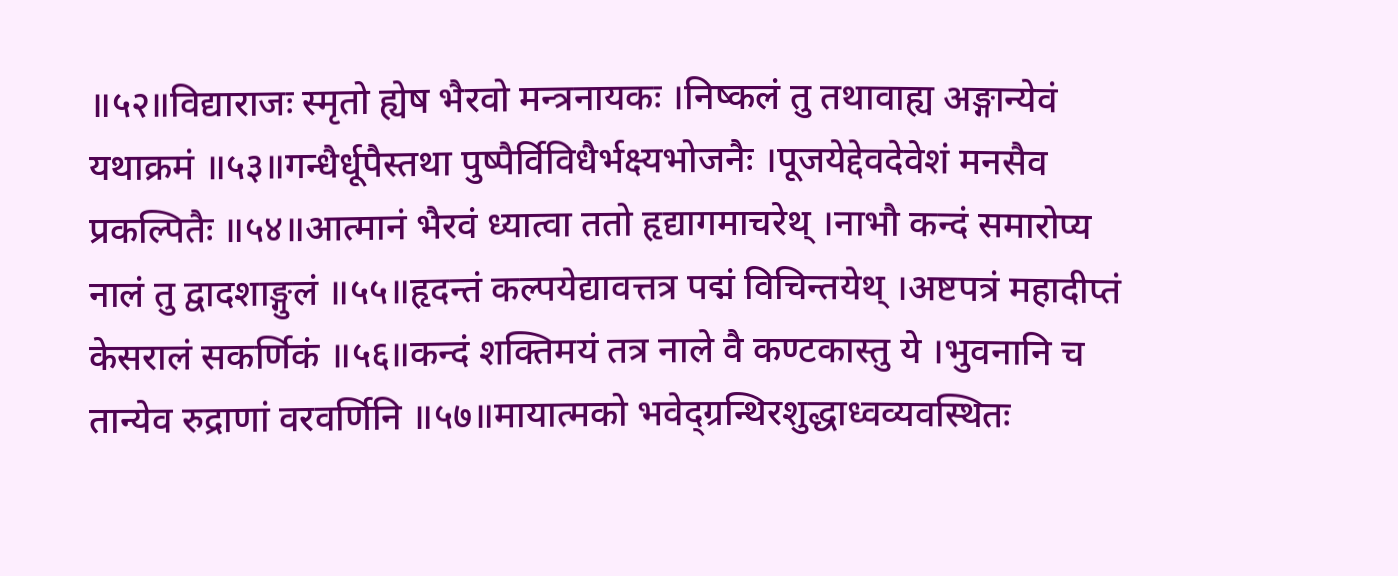॥५२॥विद्याराजः स्मृतो ह्येष भैरवो मन्त्रनायकः ।निष्कलं तु तथावाह्य अङ्गान्येवं यथाक्रमं ॥५३॥गन्धैर्धूपैस्तथा पुष्पैर्विविधैर्भक्ष्यभोजनैः ।पूजयेद्देवदेवेशं मनसैव प्रकल्पितैः ॥५४॥आत्मानं भैरवं ध्यात्वा ततो हृद्यागमाचरेथ् ।नाभौ कन्दं समारोप्य नालं तु द्वादशाङ्गुलं ॥५५॥हृदन्तं कल्पयेद्यावत्तत्र पद्मं विचिन्तयेथ् ।अष्टपत्रं महादीप्तं केसरालं सकर्णिकं ॥५६॥कन्दं शक्तिमयं तत्र नाले वै कण्टकास्तु ये ।भुवनानि च तान्येव रुद्राणां वरवर्णिनि ॥५७॥मायात्मको भवेद्ग्रन्थिरशुद्धाध्वव्यवस्थितः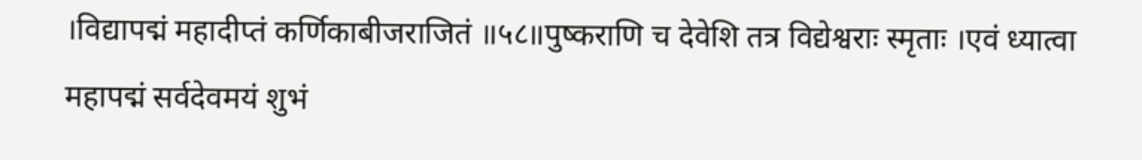।विद्यापद्मं महादीप्तं कर्णिकाबीजराजितं ॥५८॥पुष्कराणि च देवेशि तत्र विद्येश्वराः स्मृताः ।एवं ध्यात्वा महापद्मं सर्वदेवमयं शुभं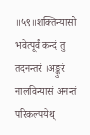॥५९॥शक्तिन्यासो भवेत्पूर्वं कन्दं तु तदनन्तरं ।अङ्कुरं नालविन्यासं अनन्तं परिकल्पयेथ्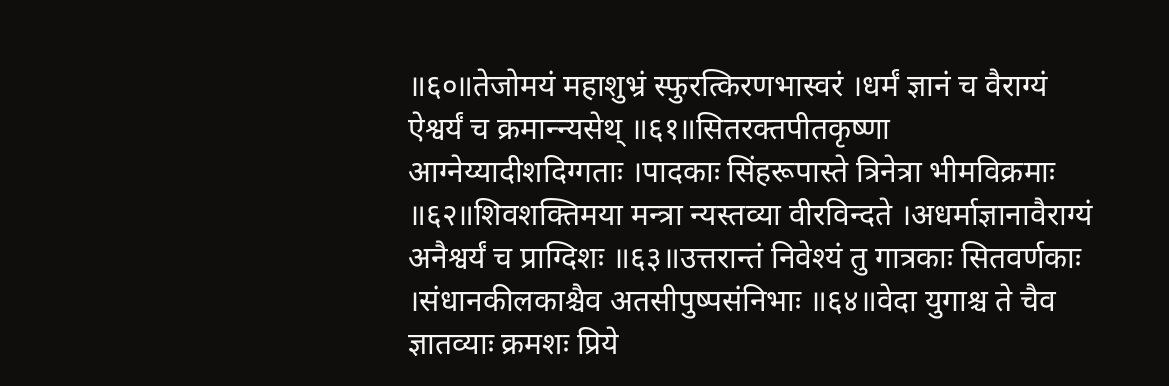॥६०॥तेजोमयं महाशुभ्रं स्फुरत्किरणभास्वरं ।धर्मं ज्ञानं च वैराग्यं ऐश्वर्यं च क्रमान्न्यसेथ् ॥६१॥सितरक्तपीतकृष्णा आग्नेय्यादीशदिग्गताः ।पादकाः सिंहरूपास्ते त्रिनेत्रा भीमविक्रमाः ॥६२॥शिवशक्तिमया मन्त्रा न्यस्तव्या वीरविन्दते ।अधर्माज्ञानावैराग्यं अनैश्वर्यं च प्राग्दिशः ॥६३॥उत्तरान्तं निवेश्यं तु गात्रकाः सितवर्णकाः ।संधानकीलकाश्चैव अतसीपुष्पसंनिभाः ॥६४॥वेदा युगाश्च ते चैव ज्ञातव्याः क्रमशः प्रिये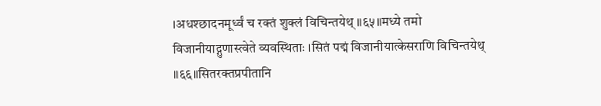।अधश्छादनमूर्ध्वं च रक्तं शुक्लं विचिन्तयेथ् ॥६५॥मध्ये तमो विजानीयाद्गुणास्त्वेते व्यवस्थिताः ।सितं पद्मं विजानीयात्केसराणि विचिन्तयेथ् ॥६६॥सितरक्तप्रपीतानि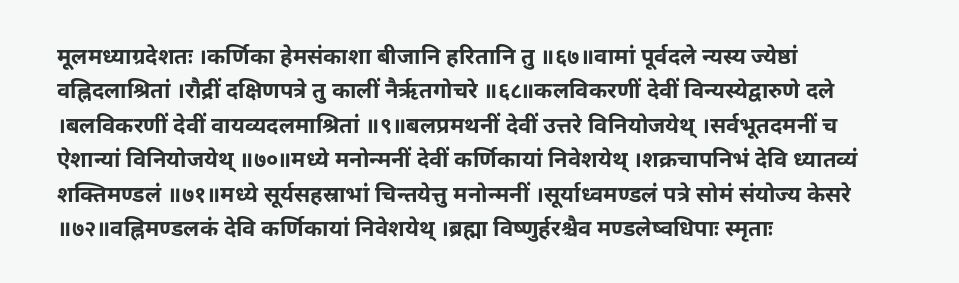मूलमध्याग्रदेशतः ।कर्णिका हेमसंकाशा बीजानि हरितानि तु ॥६७॥वामां पूर्वदले न्यस्य ज्येष्ठां वह्निदलाश्रितां ।रौद्रीं दक्षिणपत्रे तु कालीं नैरृतगोचरे ॥६८॥कलविकरणीं देवीं विन्यस्येद्वारुणे दले ।बलविकरणीं देवीं वायव्यदलमाश्रितां ॥९॥बलप्रमथनीं देवीं उत्तरे विनियोजयेथ् ।सर्वभूतदमनीं च ऐशान्यां विनियोजयेथ् ॥७०॥मध्ये मनोन्मनीं देवीं कर्णिकायां निवेशयेथ् ।शक्रचापनिभं देवि ध्यातव्यं शक्तिमण्डलं ॥७१॥मध्ये सूर्यसहस्राभां चिन्तयेत्तु मनोन्मनीं ।सूर्याध्वमण्डलं पत्रे सोमं संयोज्य केसरे ॥७२॥वह्निमण्डलकं देवि कर्णिकायां निवेशयेथ् ।ब्रह्मा विष्णुर्हरश्चैव मण्डलेष्वधिपाः स्मृताः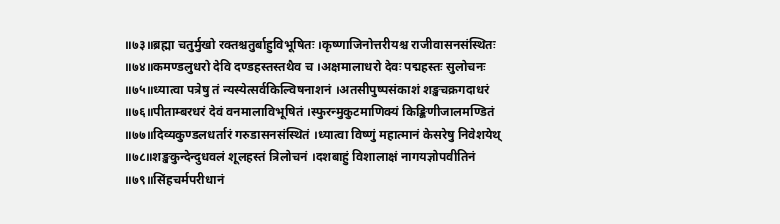॥७३॥ब्रह्मा चतुर्मुखो रक्तश्चतुर्बाहुविभूषितः ।कृष्णाजिनोत्तरीयश्च राजीवासनसंस्थितः ॥७४॥कमण्डलुधरो देवि दण्डहस्तस्तथैव च ।अक्षमालाधरो देवः पद्महस्तः सुलोचनः ॥७५॥ध्यात्वा पत्रेषु तं न्यस्येत्सर्वकिल्विषनाशनं ।अतसीपुष्पसंकाशं शङ्खचक्रगदाधरं ॥७६॥पीताम्बरधरं देवं वनमालाविभूषितं ।स्फुरन्मुकुटमाणिक्यं किङ्किणीजालमण्डितं ॥७७॥दिव्यकुण्डलधर्तारं गरुडासनसंस्थितं ।ध्यात्वा विष्णुं महात्मानं केसरेषु निवेशयेथ् ॥७८॥शङ्खकुन्देन्दुधवलं शूलहस्तं त्रिलोचनं ।दशबाहुं विशालाक्षं नागयज्ञोपवीतिनं ॥७९॥सिंहचर्मपरीधानं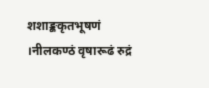शशाङ्ककृतभूषणं ।नीलकण्ठं वृषारूढं रुद्रं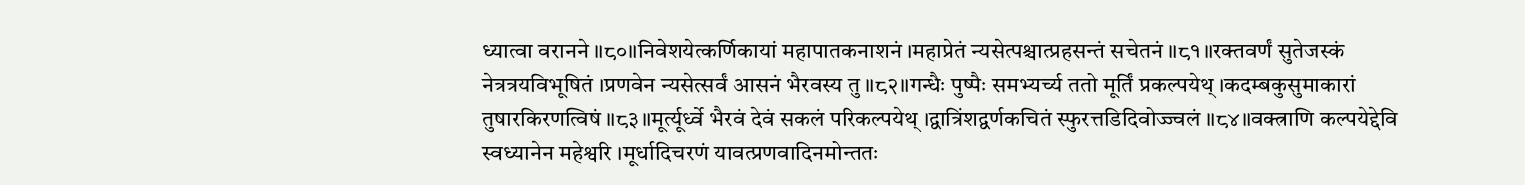ध्यात्वा वरानने ॥८०॥निवेशयेत्कर्णिकायां महापातकनाशनं ।महाप्रेतं न्यसेत्पश्चात्प्रहसन्तं सचेतनं ॥८१॥रक्तवर्णं सुतेजस्कं नेत्रत्रयविभूषितं ।प्रणवेन न्यसेत्सर्वं आसनं भैरवस्य तु ॥८२॥गन्धैः पुष्पैः समभ्यर्च्य ततो मूर्तिं प्रकल्पयेथ् ।कदम्बकुसुमाकारां तुषारकिरणत्विषं ॥८३॥मूर्त्यूर्ध्वे भैरवं देवं सकलं परिकल्पयेथ् ।द्वात्रिंशद्वर्णकचितं स्फुरत्तडिदिवोज्ज्वलं ॥८४॥वक्त्राणि कल्पयेद्देवि स्वध्यानेन महेश्वरि ।मूर्धादिचरणं यावत्प्रणवादिनमोन्ततः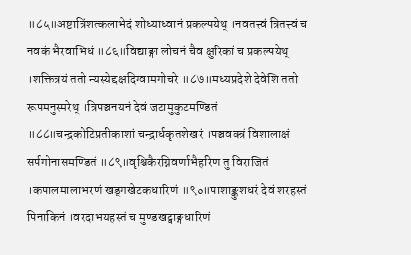॥८५॥अष्टात्रिंशत्कलाभेदं शोध्याध्वानं प्रकल्पयेथ् ।नवतत्त्वं त्रितत्त्वं च नवकं भैरवाभिधं ॥८६॥विद्याङ्गा लोचनं चैव क्षुरिकां च प्रकल्पयेथ् ।शक्तित्रयं ततो न्यस्येद्दक्षदिग्वामगोचरे ॥८७॥मध्यप्रदेशे देवेशि ततो रूपमनुस्मरेथ् ।त्रिपञ्चनयनं देवं जटामुकुटमण्डितं ॥८८॥चन्द्रकोटिप्रतीकाशां चन्द्रार्धकृतशेखरं ।पञ्चवक्त्रं विशालाक्षं सर्पगोनासमण्डितं ॥८९॥वृश्चिकैरग्निवर्णाभैर्हारेण तु विराजितं ।कपालमालाभरणं खड्गखेटकधारिणं ॥९०॥पाशाङ्कुशधरं देवं शरहस्तं पिनाकिनं ।वरदाभयहस्तं च मुण्डखट्वाङ्गधारिणं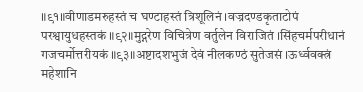॥९१॥वीणाडमरुहस्तं च घण्टाहस्तं त्रिशूलिनं ।वज्रदण्डकृताटोपं परश्वायुधहस्तकं ॥९२॥मुद्गरेण विचित्रेण वर्तुलेन विराजितं ।सिंहचर्मपरीधानं गजचर्मोत्तरीयकं ॥९३॥अष्टादशभुजं देवं नीलकण्ठं सुतेजसं ।ऊर्ध्ववक्त्रं महेशानि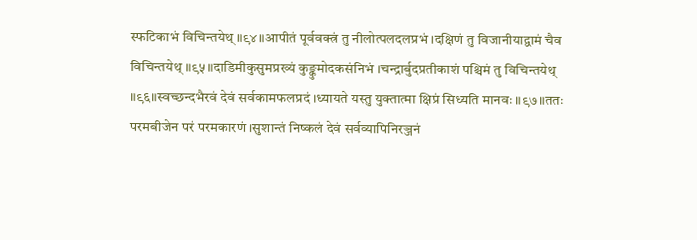स्फटिकाभं विचिन्तयेथ् ॥९४॥आपीतं पूर्ववक्त्रं तु नीलोत्पलदलप्रभं ।दक्षिणं तु विजानीयाद्वामं चैव विचिन्तयेथ् ॥९५॥दाडिमीकुसुमप्रख्यं कुङ्कुमोदकसंनिभं ।चन्द्रार्बुदप्रतीकाशं पश्चिमं तु विचिन्तयेथ् ॥९६॥स्वच्छन्दभैरवं देवं सर्वकामफलप्रदं ।ध्यायते यस्तु युक्तात्मा क्षिप्रं सिध्यति मानवः ॥९७॥ततः परमबीजेन परं परमकारणं ।सुशान्तं निष्कलं देवं सर्वव्यापिनिरञ्जनं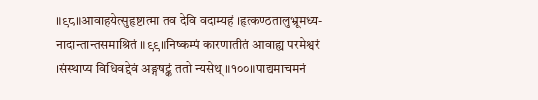॥९८॥आवाहयेत्सुहृष्टात्मा तव देवि वदाम्यहं ।हृत्कण्ठतालुभ्रूमध्य- नादान्तान्तसमाश्रितं ॥९९॥निष्कम्पं कारणातीतं आवाह्य परमेश्वरं ।संस्थाप्य विधिवद्देवं अङ्गषट्कं ततो न्यसेथ् ॥१००॥पाद्यमाचमनं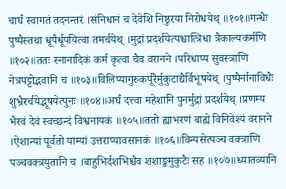चार्घं स्वागतं तदनन्तरं ।संनिधानं च देवेशि निष्ठुरया निरोधयेथ् ॥१०१॥गन्धैः पुष्पैस्तथा धूपैर्धूपयित्वा तमर्चयेथ् ।मुद्रां प्रदर्शयेत्पश्चात्त्रिधा त्रैकाल्यकर्मणि ॥१०२॥ततः स्नानादिकं कर्म कृत्वा चैव वरानने ।परिधाप्य सुवस्त्राणि नेत्रपट्टोद्भवानि च ॥१०३॥विलिप्यागुरुकर्पूरैर्मुकुटाद्यैर्विभूषयेथ् ।पुष्पैर्नानाविधैः शुभ्रैरर्चयेद्भूषयेत्पुनः ॥१०४॥अर्घं दत्त्वा महेशानि पुनर्मुद्रां प्रदर्शयेथ् ।प्रणम्य भैरवं देवं स्वच्छन्दं विश्वनायकं ॥१०५॥ततो ह्याभरणं बाह्ये विनिवेश्यं वरानने ।ऐशान्यां पूर्वतो याम्यां उत्तराप्यावसानकं ॥१०६॥विन्यसेत्पञ्च वक्त्राणि पञ्चवक्त्रयुतानि च ।बाहुभिर्दशभिश्चैव शशाङ्कमुकुटैः सह ॥१०७॥ध्यातव्यानि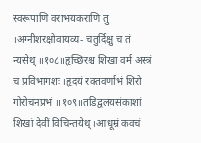स्वरूपाणि वराभयकराणि तु ।अग्नीशरक्षोवायव्य- चतुर्दिक्षु च तं न्यसेथ् ॥१०८॥हृच्छिरश्च शिखा वर्म अस्त्रं च प्रविभागशः ।हृदयं रक्तवर्णाभं शिरो गोरोचनप्रभं ॥१०९॥तडिद्वलयसंकाशां शिखां देवीं विचिन्तयेथ् ।आधूम्रं कवचं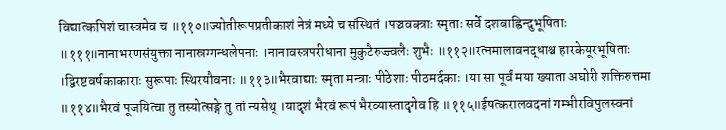विद्यात्कपिशं चास्त्रमेव च ॥११०॥ज्योतीरूपप्रतीकाशं नेत्रं मध्ये च संस्थितं ।पञ्चवक्त्राः स्मृताः सर्वे दशबाह्विन्दुभूषिताः ॥१११॥नानाभरणसंयुक्ता नानास्रग्गन्धलेपनाः ।नानावस्त्रपरीधाना मुकुटैरुज्ज्वलैः शुभैः ॥११२॥रत्नमालावनद्धाश्च हारकेयूरभूषिताः ।द्विरष्टवर्षकाकाराः सुरूपाः स्थिरयौवनाः ॥११३॥भैरवाद्याः स्मृता मन्त्राः पीठेशाः पीठमर्दकाः ।या सा पूर्वं मया ख्याता अघोरी शक्तिरुत्तमा ॥११४॥भैरवं पूजयित्वा तु तस्योत्सङ्गे तु तां न्यसेथ् ।यादृशं भैरवं रूपं भैरव्यास्तादृगेव हि ॥११५॥ईषत्करालवदनां गम्भीरविपुलस्वनां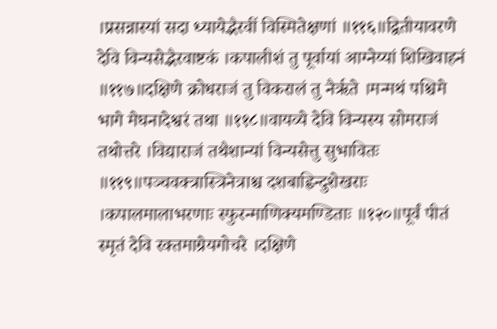।प्रसन्नास्यां सदा ध्यायेद्भैरवीं विस्मितेक्षणां ॥११६॥द्वितीयावरणे देवि विन्यसेद्भैरवाष्टकं ।कपालीशं तु पूर्वायां आग्नेय्यां शिखिवाहनं ॥११७॥दक्षिणे क्रोधराजं तु विकरालं तु नैरृते ।मन्मथं पश्चिमे भागे मेघनादेश्वरं तथा ॥११८॥वायव्ये देवि विन्यस्य सोमराजं तथोत्तरे ।विद्याराजं तथैशान्यां विन्यसेत्तु सुभावितः ॥११९॥पञ्चवक्त्रास्त्रिनेत्राश्च दशबाह्विन्दुशेखराः ।कपालमालाभरणाः स्फुरन्माणिक्यमण्डिताः ॥१२०॥पूर्वं पीतं स्मृतं देवि रक्तमाग्रेयगोचरे ।दक्षिणे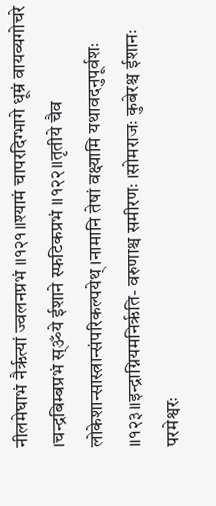नीलमेघाभं नैरृत्यां ज्वलनप्रभं ॥१२१॥श्यामं चापरदिग्भागे धूम्रं वायव्यगोचरे ।चन्द्रबिम्बप्रभं स्ॐये ईशाने स्फटिकप्रभं ॥१२२॥तृतीये चैव लोकेशान्सास्त्रान्संपरिकल्पयेथ् ।नामानि तेषां वक्ष्यामि यथावदनुपूर्वशः ॥१२३॥इन्द्राग्नियमनिरृति- वरुणाश्च समीरणः ।सोमराजः कुबेरश्च ईशानः परमेश्वरः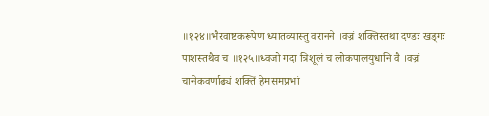॥१२४॥भैरवाष्टकरूपेण ध्यातव्यास्तु वरानने ।वज्रं शक्तिस्तथा दण्डः खड्गः पाशस्तथैव च ॥१२५॥ध्वजो गदा त्रिशूलं च लोकपालयुधानि वै ।वज्रं चानेकवर्णाढ्यं शक्तिं हेमसमप्रभां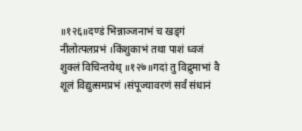॥१२६॥दण्डं भिन्नाञ्जनाभं च खड्गं नीलोत्पलप्रभं ।किंशुकाभं तथा पाशं ध्वजं शुक्लं विचिन्तयेथ् ॥१२७॥गदां तु विद्रुमाभां वै शूलं विद्युत्समप्रभं ।संपूज्यावरणं सर्वं संधानं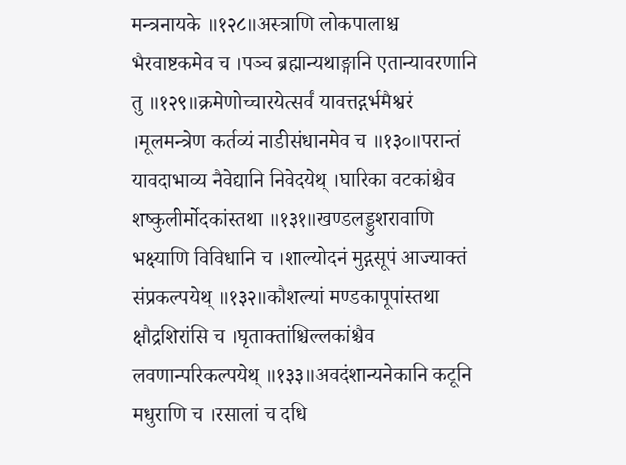मन्त्रनायके ॥१२८॥अस्त्राणि लोकपालाश्च भैरवाष्टकमेव च ।पञ्च ब्रह्मान्यथाङ्गानि एतान्यावरणानि तु ॥१२९॥क्रमेणोच्चारयेत्सर्वं यावत्तद्गर्भमैश्वरं ।मूलमन्त्रेण कर्तव्यं नाडीसंधानमेव च ॥१३०॥परान्तं यावदाभाव्य नैवेद्यानि निवेदयेथ् ।घारिका वटकांश्चैव शष्कुलीर्मोदकांस्तथा ॥१३१॥खण्डलड्डुशरावाणि भक्ष्याणि विविधानि च ।शाल्योदनं मुद्गसूपं आज्याक्तं संप्रकल्पयेथ् ॥१३२॥कौशल्यां मण्डकापूपांस्तथा क्षौद्रशिरांसि च ।घृताक्तांश्चिल्लकांश्चैव लवणान्परिकल्पयेथ् ॥१३३॥अवदंशान्यनेकानि कटूनि मधुराणि च ।रसालां च दधि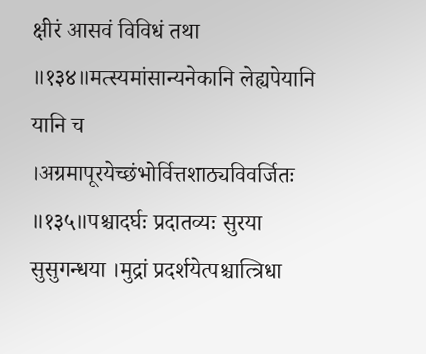क्षीरं आसवं विविधं तथा ॥१३४॥मत्स्यमांसान्यनेकानि लेह्यपेयानि यानि च ।अग्रमापूरयेच्छंभोर्वित्तशाठ्यविवर्जितः ॥१३५॥पश्चादर्घः प्रदातव्यः सुरया सुसुगन्धया ।मुद्रां प्रदर्शयेत्पश्चात्त्रिधा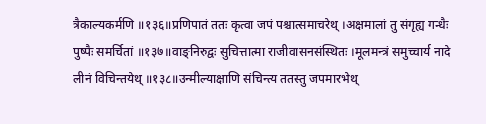त्रैकाल्यकर्मणि ॥१३६॥प्रणिपातं ततः कृत्वा जपं पश्चात्समाचरेथ् ।अक्षमालां तु संगृह्य गन्धैः पुष्पैः समर्चितां ॥१३७॥वाङ्निरुद्वः सुचित्तात्मा राजीवासनसंस्थितः ।मूलमन्त्रं समुच्चार्य नादे लीनं विचिन्तयेथ् ॥१३८॥उन्मील्याक्षाणि संचिन्त्य ततस्तु जपमारभेथ्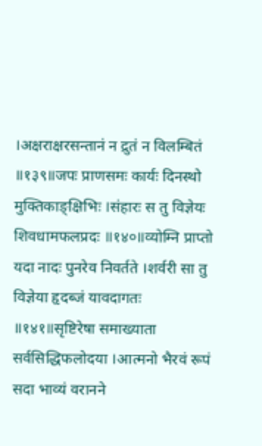।अक्षराक्षरसन्तानं न द्रुतं न विलम्बितं ॥१३९॥जपः प्राणसमः कार्यः दिनस्थो मुक्तिकाङ्क्षिभिः ।संहारः स तु विज्ञेयः शिवधामफलप्रदः ॥१४०॥व्योम्नि प्राप्तो यदा नादः पुनरेव निवर्तते ।शर्वरी सा तु विज्ञेया हृदब्जं यावदागतः ॥१४१॥सृष्टिरेषा समाख्याता सर्वसिद्धिफलोदया ।आत्मनो भैरवं रूपं सदा भाव्यं वरानने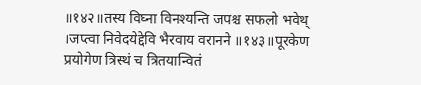॥१४२॥तस्य विघ्ना विनश्यन्ति जपश्च सफलो भवेथ् ।जप्त्वा निवेदयेद्देवि भैरवाय वरानने ॥१४३॥पूरकेण प्रयोगेण त्रिस्थं च त्रितयान्वितं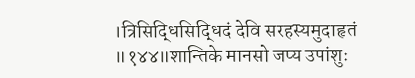।त्रिसिद्धिसिद्धिदं देवि सरहस्यमुदाहृतं ॥१४४॥शान्तिके मानसो जप्य उपांशुः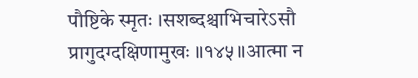पौष्टिके स्मृतः ।सशब्दश्चाभिचारेऽसौ प्रागुदग्दक्षिणामुखः ॥१४५॥आत्मा न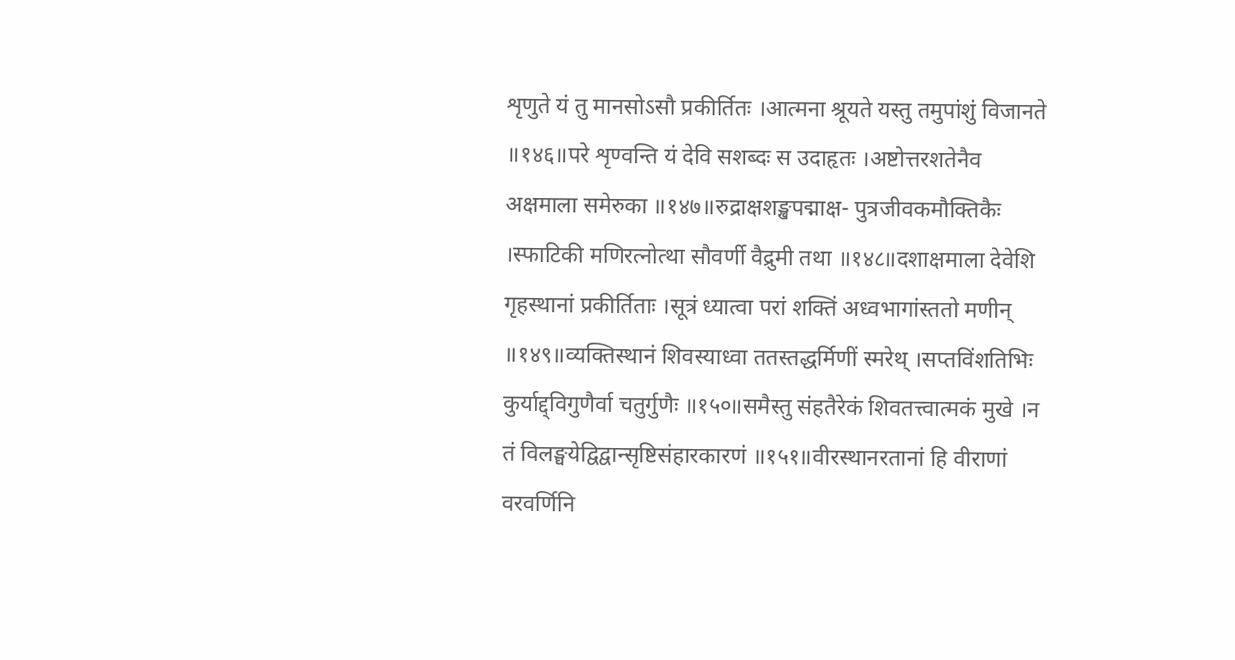शृणुते यं तु मानसोऽसौ प्रकीर्तितः ।आत्मना श्रूयते यस्तु तमुपांशुं विजानते ॥१४६॥परे शृण्वन्ति यं देवि सशब्दः स उदाहृतः ।अष्टोत्तरशतेनैव अक्षमाला समेरुका ॥१४७॥रुद्राक्षशङ्खपद्माक्ष- पुत्रजीवकमौक्तिकैः ।स्फाटिकी मणिरत्नोत्था सौवर्णी वैद्रुमी तथा ॥१४८॥दशाक्षमाला देवेशि गृहस्थानां प्रकीर्तिताः ।सूत्रं ध्यात्वा परां शक्तिं अध्वभागांस्ततो मणीन् ॥१४९॥व्यक्तिस्थानं शिवस्याध्वा ततस्तद्धर्मिणीं स्मरेथ् ।सप्तविंशतिभिः कुर्याद्द्विगुणैर्वा चतुर्गुणैः ॥१५०॥समैस्तु संहतैरेकं शिवतत्त्वात्मकं मुखे ।न तं विलङ्घयेद्विद्वान्सृष्टिसंहारकारणं ॥१५१॥वीरस्थानरतानां हि वीराणां वरवर्णिनि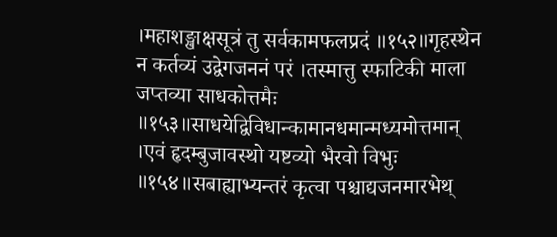।महाशङ्खाक्षसूत्रं तु सर्वकामफलप्रदं ॥१५२॥गृहस्थेन न कर्तव्यं उद्वेगजननं परं ।तस्मात्तु स्फाटिकी माला जप्तव्या साधकोत्तमैः ॥१५३॥साधयेद्विविधान्कामानधमान्मध्यमोत्तमान् ।एवं हृदम्बुजावस्थो यष्टव्यो भैरवो विभुः ॥१५४॥सबाह्याभ्यन्तरं कृत्वा पश्चाद्यजनमारभेथ्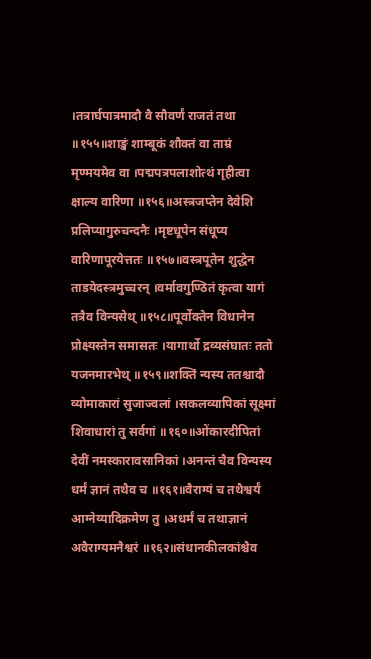।तत्रार्घपात्रमादौ वै सौवर्णं राजतं तथा ॥१५५॥शाङ्खं शाम्बूकं शौक्तं वा ताम्रं मृण्मयमेव वा ।पद्मपत्रपलाशोत्थं गृहीत्वा क्षाल्य वारिणा ॥१५६॥अस्त्रजप्तेन देवेशि प्रलिप्यागुरुचन्दनैः ।मृष्टधूपेन संधूप्य वारिणापूरयेत्ततः ॥१५७॥वस्त्रपूतेन शुद्धेन ताडयेदस्त्रमुच्चरन् ।वर्मावगुण्ठितं कृत्वा यागं तत्रैव विन्यसेथ् ॥१५८॥पूर्वोक्तेन विधानेन प्रोक्ष्यस्तेन समासतः ।यागार्थो द्रव्यसंघातः ततो यजनमारभेथ् ॥१५९॥शक्तिं न्यस्य ततश्चादौ व्योमाकारां सुजाज्वलां ।सकलव्यापिकां सूक्ष्मां शिवाधारां तु सर्वगां ॥१६०॥ओंकारदीपितां देवीं नमस्कारावसानिकां ।अनन्तं चैव विन्यस्य धर्मं ज्ञानं तथैव च ॥१६१॥वैराग्यं च तथैश्वर्यं आग्नेय्यादिक्रमेण तु ।अधर्मं च तथाज्ञानं अवैराग्यमनैश्वरं ॥१६२॥संधानकीलकांश्चैव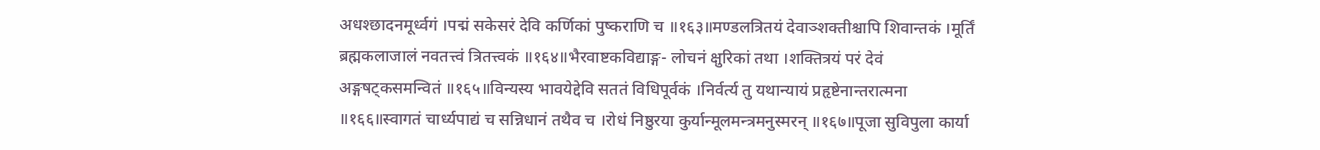अधश्छादनमूर्ध्वगं ।पद्मं सकेसरं देवि कर्णिकां पुष्कराणि च ॥१६३॥मण्डलत्रितयं देवाञ्शक्तीश्चापि शिवान्तकं ।मूर्तिं ब्रह्मकलाजालं नवतत्त्वं त्रितत्त्वकं ॥१६४॥भैरवाष्टकविद्याङ्ग- लोचनं क्षुरिकां तथा ।शक्तित्रयं परं देवं अङ्गषट्कसमन्वितं ॥१६५॥विन्यस्य भावयेद्देवि सततं विधिपूर्वकं ।निर्वर्त्य तु यथान्यायं प्रहृष्टेनान्तरात्मना ॥१६६॥स्वागतं चार्ध्यपाद्यं च सन्निधानं तथैव च ।रोधं निष्ठुरया कुर्यान्मूलमन्त्रमनुस्मरन् ॥१६७॥पूजा सुविपुला कार्या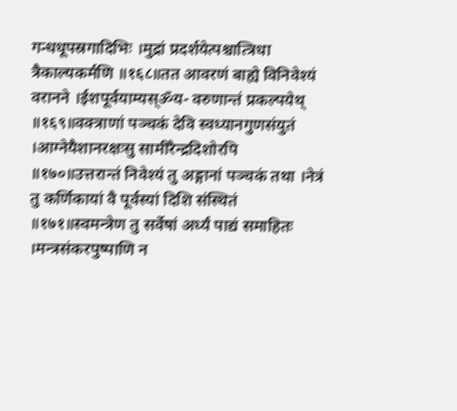गन्धधूपस्रगादिभिः ।मुद्रां प्रदर्शयेत्पश्चात्त्रिधा त्रैकाल्यकर्मणि ॥१६८॥तत आवरणं बाह्ये विनिवेश्यं वरानने ।ईशपूर्वयाम्यस्ॐय- वरुणान्तं प्रकल्पयेथ् ॥१६९॥वक्त्राणां पञ्चकं देवि स्वध्यानगुणसंयुतं ।आग्नेयैशानरक्षःसु सामीरैन्द्रदिशोरपि ॥१७०॥उत्तरान्तं निवेश्यं तु अङ्गानां पञ्चकं तथा ।नेत्रं तु कर्णिकायां वै पूर्वस्यां दिशि संस्थितं ॥१७१॥स्वमन्त्रेण तु सर्वेषां अर्ध्यं पाद्यं समाहितः ।मन्त्रसंकरपुष्पाणि न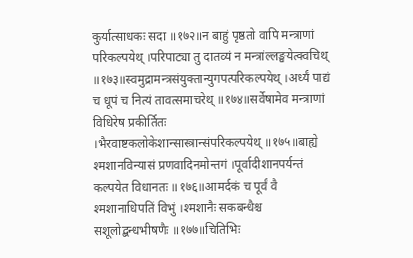कुर्यात्साधकः सदा ॥१७२॥न बाहुं पृष्ठतो वापि मन्त्राणां परिकल्पयेथ् ।परिपाट्या तु दातव्यं न मन्त्रांल्लङ्घयेत्क्वचिथ् ॥१७३॥स्वमुद्रामन्त्रसंयुक्तान्युगपत्परिकल्पयेथ् ।अर्ध्यं पाद्यं च धूपं च नित्यं तावत्समाचरेथ् ॥१७४॥सर्वेषामेव मन्त्राणां विधिरेष प्रकीर्तितः ।भैरवाष्टकलोकेशान्सास्त्रान्संपरिकल्पयेथ् ॥१७५॥बाह्ये श्मशानविन्यासं प्रणवादिनमोन्तगं ।पूर्वादीशानपर्यन्तं कल्पयेत विधानतः ॥१७६॥आमर्दकं च पूर्वं वै श्मशानाधिपतिं विभुं ।श्मशानैः सकबन्धैश्च सशूलोद्बन्धभीषणैः ॥१७७॥चितिभिः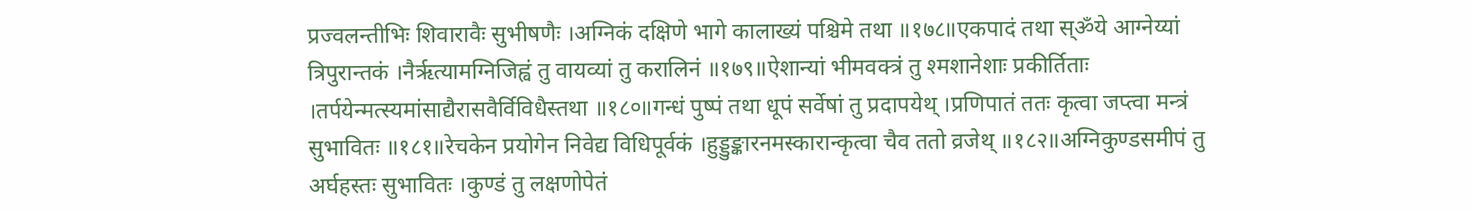प्रज्वलन्तीभिः शिवारावैः सुभीषणैः ।अग्निकं दक्षिणे भागे कालाख्यं पश्चिमे तथा ॥१७८॥एकपादं तथा स्ॐये आग्नेय्यां त्रिपुरान्तकं ।नैरृत्यामग्निजिह्वं तु वायव्यां तु करालिनं ॥१७९॥ऐशान्यां भीमवक्त्रं तु श्मशानेशाः प्रकीर्तिताः ।तर्पयेन्मत्स्यमांसाद्यैरासवैर्विविधैस्तथा ॥१८०॥गन्धं पुष्पं तथा धूपं सर्वेषां तु प्रदापयेथ् ।प्रणिपातं ततः कृत्वा जप्त्वा मन्त्रं सुभावितः ॥१८१॥रेचकेन प्रयोगेन निवेद्य विधिपूर्वकं ।हुड्डुङ्कारनमस्कारान्कृत्वा चैव ततो व्रजेथ् ॥१८२॥अग्निकुण्डसमीपं तु अर्घहस्तः सुभावितः ।कुण्डं तु लक्षणोपेतं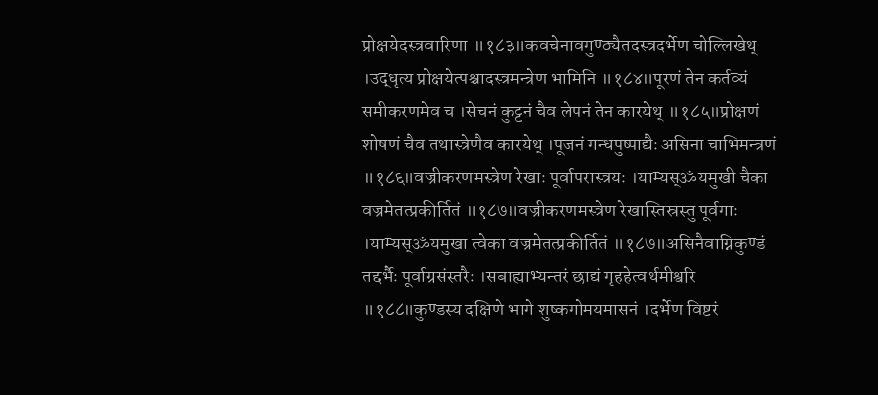प्रोक्षयेदस्त्रवारिणा ॥१८३॥कवचेनावगुण्ठ्यैतदस्त्रदर्भेण चोल्लिखेथ् ।उद्धृत्य प्रोक्षयेत्पश्चादस्त्रमन्त्रेण भामिनि ॥१८४॥पूरणं तेन कर्तव्यं समीकरणमेव च ।सेचनं कुट्टनं चैव लेपनं तेन कारयेथ् ॥१८५॥प्रोक्षणं शोषणं चैव तथास्त्रेणैव कारयेथ् ।पूजनं गन्धपुष्पाद्यैः असिना चाभिमन्त्रणं ॥१८६॥वज्रीकरणमस्त्रेण रेखाः पूर्वापरास्त्रयः ।याम्यस्ॐयमुखी चैका वज्रमेतत्प्रकीर्तितं ॥१८७॥वज्रीकरणमस्त्रेण रेखास्तिस्रस्तु पूर्वगाः ।याम्यस्ॐयमुखा त्वेका वज्रमेतत्प्रकीर्तितं ॥१८७॥असिनैवाग्निकुण्डं तद्दर्भैः पूर्वाग्रसंस्तरैः ।सबाह्याभ्यन्तरं छाद्यं गृहहेत्वर्थमीश्वरि ॥१८८॥कुण्डस्य दक्षिणे भागे शुष्कगोमयमासनं ।दर्भेण विष्टरं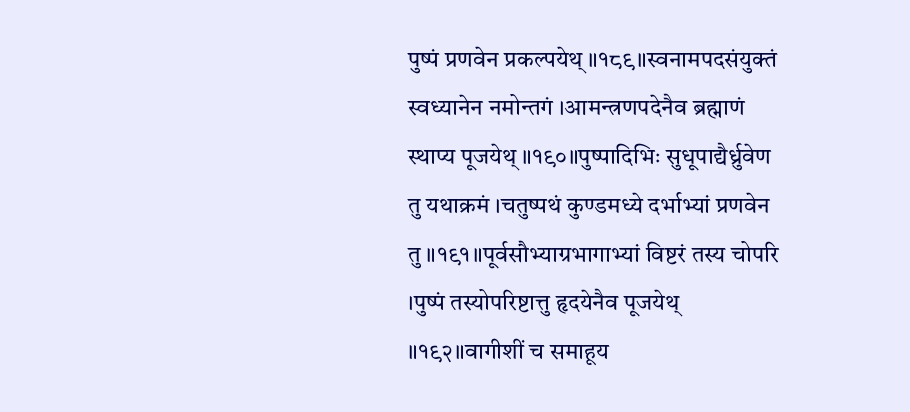पुष्पं प्रणवेन प्रकल्पयेथ् ॥१८९॥स्वनामपदसंयुक्तं स्वध्यानेन नमोन्तगं ।आमन्त्रणपदेनैव ब्रह्माणं स्थाप्य पूजयेथ् ॥१९०॥पुष्पादिभिः सुधूपाद्यैर्ध्रुवेण तु यथाक्रमं ।चतुष्पथं कुण्डमध्ये दर्भाभ्यां प्रणवेन तु ॥१९१॥पूर्वसौभ्याग्रभागाभ्यां विष्टरं तस्य चोपरि ।पुष्पं तस्योपरिष्टात्तु हृदयेनैव पूजयेथ् ॥१९२॥वागीशीं च समाहूय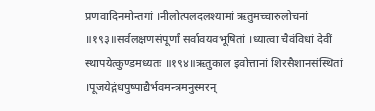प्रणवादिनमोन्तगां ।नीलोत्पलदलश्यामां ऋतुमच्चारुलोचनां ॥१९३॥सर्वलक्षणसंपूर्णां सर्वावयवभूषितां ।ध्यात्वा चैवंविधां देवीं स्थापयेत्कुण्डमध्यतः ॥१९४॥ऋतुकाल इवोत्तानां शिरसैशानसंस्थितां ।पूजयेद्गंधपुष्पाद्यैर्भवमन्त्रमनुस्मरन्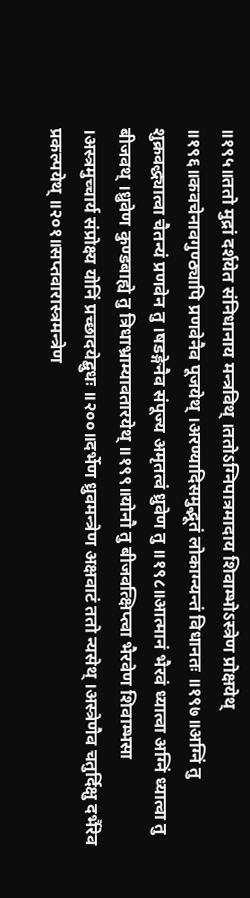॥१९५॥ततो मुद्रां दर्शयेत संनिधानाय मन्त्रविथ् ।ततोऽग्निपात्रमादाय शिवाम्भोऽस्त्रेण प्रोक्षयेथ् ॥१९६॥कवचेनावगुण्ठ्यापि प्रणवेनैव पूजयेथ् ।अरण्यादिसमुद्भूतं लोकाग्न्यन्तं विधानतः ॥१९७॥अग्निं तु शुक्रवद्ध्यात्वा चैतन्यं प्रणवेन तु ।षडङ्गेनैव संपूज्य अमृतत्वं ध्रुवेण तु ॥१९८॥आत्मानं भैरवं ध्यात्वा अग्निं ध्यात्वा तु बीजवथ् ।ध्रुवेण कुण्डबाह्ये तु त्रिधाभ्राम्यावतारयेथ् ॥१९९॥योनौ तु बीजवत्क्षिप्त्वा भैरवेण शिवाम्भसा ।अस्त्रमुच्चार्य संप्रोक्ष्य योनिं प्रच्छादयेद्बुधः ॥२००॥दर्भेण ध्रुवमन्त्रेण अक्षवाटं ततो न्यसेथ् ।अस्त्रेणैव चतुर्दिक्षु दर्भैरेव प्रकल्पयेथ् ॥२०१॥सप्तवारास्त्रमन्त्रेण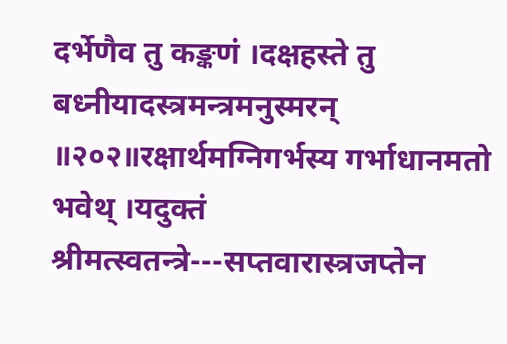दर्भेणैव तु कङ्कणं ।दक्षहस्ते तु बध्नीयादस्त्रमन्त्रमनुस्मरन् ॥२०२॥रक्षार्थमग्निगर्भस्य गर्भाधानमतो भवेथ् ।यदुक्तं श्रीमत्स्वतन्त्रे---सप्तवारास्त्रजप्तेन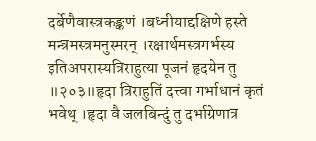दर्बेणैवास्त्रकङ्कणं ।बध्नीयाद्दक्षिणे हस्ते मन्त्रमस्त्रमनुस्मरन् ।रक्षार्थमस्त्रगर्भस्य इतिअपरास्यत्रिराहुत्या पूजनं हृदयेन तु ॥२०३॥हृदा त्रिराहुतिं दत्त्वा गर्भाधानं कृतं भवेथ् ।हृदा वै जलबिन्दुं तु दर्भाग्रेणात्र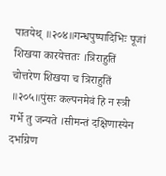पातयेथ् ॥२०४॥गन्धपुष्पादिभिः पूजां शिखया कारयेत्ततः ।त्रिराहुतिं चोत्तरेण शिखया च त्रिराहुतिं ॥२०५॥पुंसः कल्पनमेवं हि न स्त्री गर्भे तु जन्यते ।सीमन्तं दक्षिणास्येन दर्भाग्रेण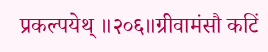प्रकल्पयेथ् ॥२०६॥ग्रीवामंसौ कटिं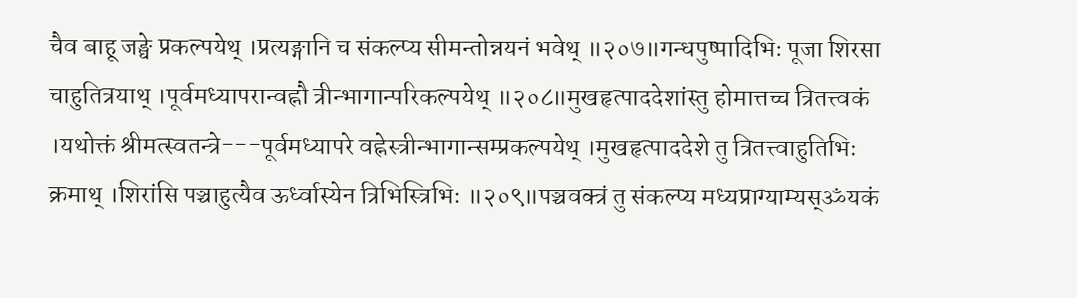चैव बाहू जङ्घे प्रकल्पयेथ् ।प्रत्यङ्गानि च संकल्प्य सीमन्तोन्नयनं भवेथ् ॥२०७॥गन्धपुष्पादिभिः पूजा शिरसा चाहुतित्रयाथ् ।पूर्वमध्यापरान्वह्नौ त्रीन्भागान्परिकल्पयेथ् ॥२०८॥मुखहृत्पाददेशांस्तु होमात्तच्च त्रितत्त्वकं ।यथोक्तं श्रीमत्स्वतन्त्रे---पूर्वमध्यापरे वह्नेस्त्रीन्भागान्सम्प्रकल्पयेथ् ।मुखहृत्पाददेशे तु त्रितत्त्वाहुतिभिः क्रमाथ् ।शिरांसि पञ्चाहुत्यैव ऊर्ध्वास्येन त्रिभिस्त्रिभिः ॥२०९॥पञ्चवक्त्रं तु संकल्प्य मध्यप्राग्याम्यस्ॐयकं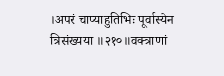।अपरं चाप्याहुतिभिः पूर्वास्येन त्रिसंख्यया ॥२१०॥वक्त्राणां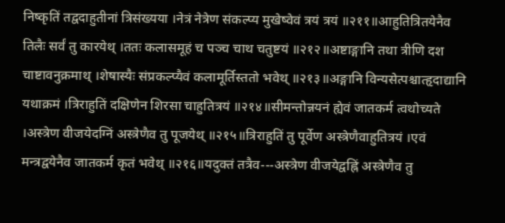निष्कृतिं तद्वदाहुतीनां त्रिसंख्यया ।नेत्रं नेत्रेण संकल्प्य मुखेष्वेवं त्रयं त्रयं ॥२११॥आहुतित्रितयेनैव तिलैः सर्वं तु कारयेथ् ।ततः कलासमूहं च पञ्च चाथ चतुष्टयं ॥२१२॥अष्टाङ्गानि तथा त्रीणि दश चाष्टावनुक्रमाथ् ।शेषास्यैः संप्रकल्प्यैवं कलामूर्तिस्ततो भवेथ् ॥२१३॥अङ्गानि विन्यसेत्पश्चात्हृदाद्यानि यथाक्रमं ।त्रिराहुतिं दक्षिणेन शिरसा चाहुतित्रयं ॥२१४॥सीमन्तोन्नयनं ह्येवं जातकर्म त्वथोच्यते ।अस्त्रेण वीजयेदग्निं अस्त्रेणैव तु पूजयेथ् ॥२१५॥त्रिराहुतिं तु पूर्वेण अस्त्रेणैवाहुतित्रयं ।एवं मन्त्रद्वयेनैव जातकर्म कृतं भवेथ् ॥२१६॥यदुक्तं तत्रैव---अस्त्रेण वीजयेद्वह्निं अस्त्रेणैव तु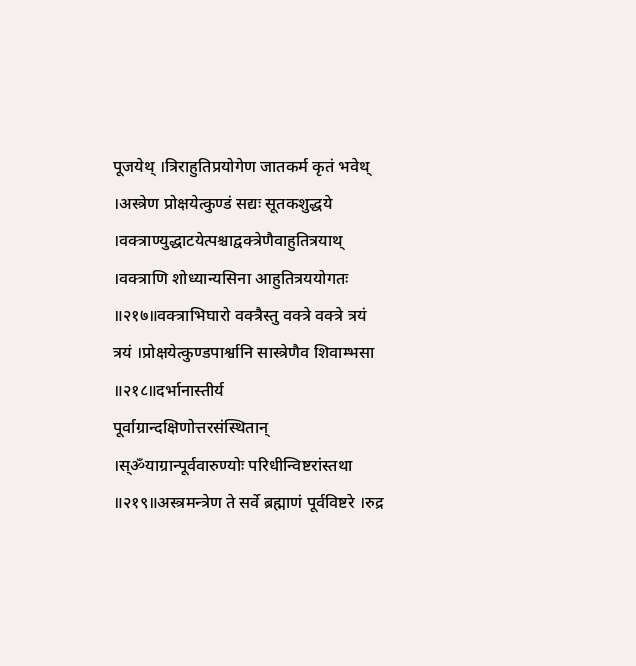पूजयेथ् ।त्रिराहुतिप्रयोगेण जातकर्म कृतं भवेथ् ।अस्त्रेण प्रोक्षयेत्कुण्डं सद्यः सूतकशुद्धये ।वक्त्राण्युद्धाटयेत्पश्चाद्वक्त्रेणैवाहुतित्रयाथ् ।वक्त्राणि शोध्यान्यसिना आहुतित्रययोगतः ॥२१७॥वक्त्राभिघारो वक्त्रैस्तु वक्त्रे वक्त्रे त्रयं त्रयं ।प्रोक्षयेत्कुण्डपार्श्वानि सास्त्रेणैव शिवाम्भसा ॥२१८॥दर्भानास्तीर्य पूर्वाग्रान्दक्षिणोत्तरसंस्थितान् ।स्ॐयाग्रान्पूर्ववारुण्योः परिधीन्विष्टरांस्तथा ॥२१९॥अस्त्रमन्त्रेण ते सर्वे ब्रह्माणं पूर्वविष्टरे ।रुद्र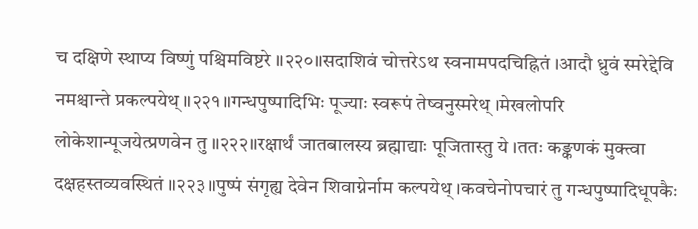च दक्षिणे स्थाप्य विष्णुं पश्चिमविष्टरे ॥२२०॥सदाशिवं चोत्तरेऽथ स्वनामपदचिह्नितं ।आदौ ध्रुवं स्मरेद्देवि नमश्चान्ते प्रकल्पयेथ् ॥२२१॥गन्धपुष्पादिभिः पूज्याः स्वरूपं तेष्वनुस्मरेथ् ।मेखलोपरि लोकेशान्पूजयेत्प्रणवेन तु ॥२२२॥रक्षार्थं जातबालस्य ब्रह्माद्याः पूजितास्तु ये ।ततः कङ्कणकं मुक्त्वा दक्षहस्तव्यवस्थितं ॥२२३॥पुष्पं संगृह्य देवेन शिवाग्नेर्नाम कल्पयेथ् ।कवचेनोपचारं तु गन्धपुष्पादिधूपकैः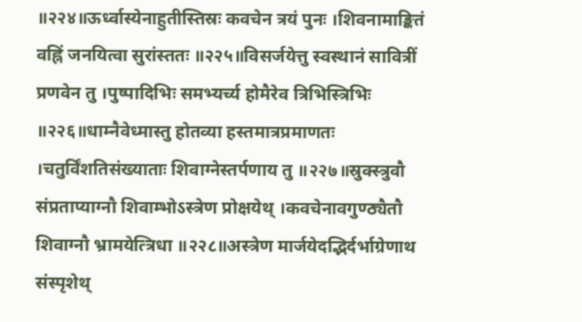॥२२४॥ऊर्ध्वास्येनाहुतीस्तिस्रः कवचेन त्रयं पुनः ।शिवनामाङ्कितं वह्निं जनयित्वा सुरांस्ततः ॥२२५॥विसर्जयेत्तु स्वस्थानं सावित्रीं प्रणवेन तु ।पुष्पादिभिः समभ्यर्च्य होमैरेव त्रिभिस्त्रिभिः ॥२२६॥धाम्नैवेध्मास्तु होतव्या हस्तमात्रप्रमाणतः ।चतुर्विंशतिसंख्याताः शिवाग्नेस्तर्पणाय तु ॥२२७॥स्रुक्स्त्रुवौ संप्रताप्याग्नौ शिवाम्भोऽस्त्रेण प्रोक्षयेथ् ।कवचेनावगुण्ठ्यैतौ शिवाग्नौ भ्रामयेत्त्रिधा ॥२२८॥अस्त्रेण मार्जयेदद्भिर्दर्भाग्रेणाथ संस्पृशेथ्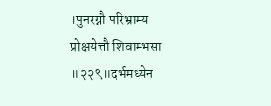।पुनरग्नौ परिभ्राम्य प्रोक्षयेत्तौ शिवाम्भसा ॥२२९॥दर्भमध्येन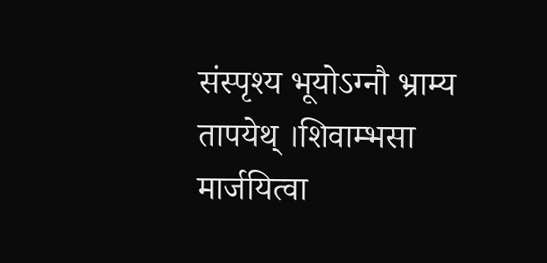संस्पृश्य भूयोऽग्नौ भ्राम्य तापयेथ् ।शिवाम्भसा मार्जयित्वा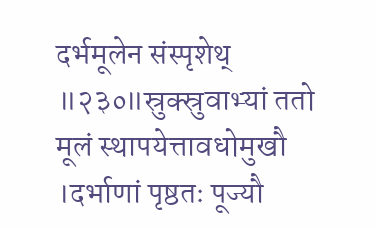दर्भमूलेन संस्पृशेथ् ॥२३०॥स्रुक्स्रुवाभ्यां ततो मूलं स्थापयेत्तावधोमुखौ ।दर्भाणां पृष्ठतः पूज्यौ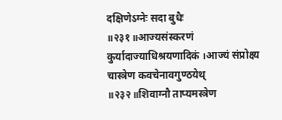दक्षिणेऽग्नेः सदा बुधैः ॥२३१॥आज्यसंस्करणं कुर्यादाज्याधिश्रयणादिकं ।आज्यं संप्रोक्ष्य चास्त्रेण कवचेनावगुण्ठयेथ् ॥२३२॥शिवाग्नौ ताप्यमस्त्रेण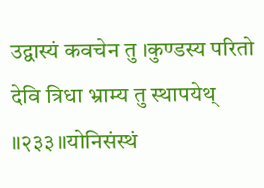उद्वास्यं कवचेन तु ।कुण्डस्य परितो देवि त्रिधा भ्राम्य तु स्थापयेथ् ॥२३३॥योनिसंस्थं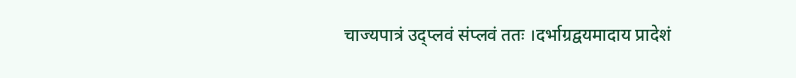चाज्यपात्रं उद्प्लवं संप्लवं ततः ।दर्भाग्रद्वयमादाय प्रादेशं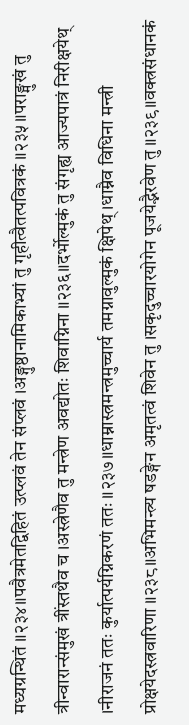मध्यग्रन्थितं ॥२३४॥पवैत्रमेतद्विहितं उत्प्लवं तेन संप्लवं ।अङ्गुष्ठानामिकाभ्यां तु गृहीत्वैतत्पवित्रकं ॥२३५॥पराङ्मुखं तु त्रीन्वारान्संमुखं त्रींस्तथैव च ।अस्त्रेणैव तु मन्त्रेण अवद्योतः शिवाग्निना ॥२३६॥दर्भोल्मुकं तु संगृह्य आज्यपात्रं निरीक्षयेथ् ।नीराजनं ततः कुर्यात्पर्यग्निकरणं ततः ॥२३७॥धाम्नास्त्रमन्त्रमुच्चार्य तमग्नावुल्मुकं क्षिपेथ् ।धाम्नैव विधिना मन्त्री प्रोक्षयेदस्त्रवारिणा ॥२३८॥अभिमन्त्र्य षडङ्गेन अमृतत्वं शिवेन तु ।सकृदुच्चारयोगेन पूजयेद्भैरवेण तु ॥२३९॥वक्त्रसंधानकं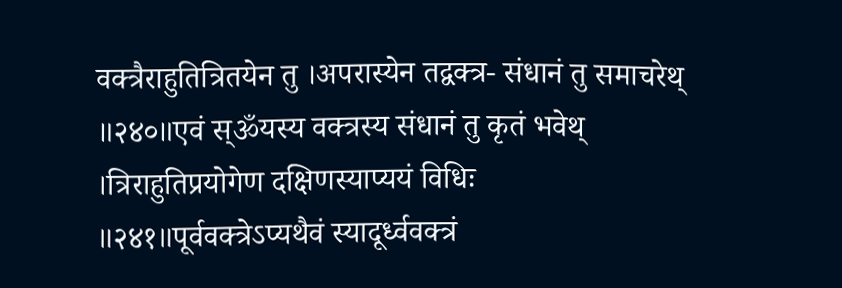वक्त्रैराहुतित्रितयेन तु ।अपरास्येन तद्वक्त्र- संधानं तु समाचरेथ् ॥२४०॥एवं स्ॐयस्य वक्त्रस्य संधानं तु कृतं भवेथ् ।त्रिराहुतिप्रयोगेण दक्षिणस्याप्ययं विधिः ॥२४१॥पूर्ववक्त्रेऽप्यथैवं स्यादूर्ध्ववक्त्रं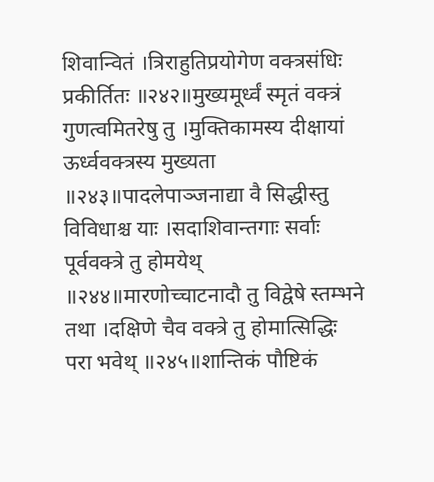शिवान्वितं ।त्रिराहुतिप्रयोगेण वक्त्रसंधिः प्रकीर्तितः ॥२४२॥मुख्यमूर्ध्वं स्मृतं वक्त्रं गुणत्वमितरेषु तु ।मुक्तिकामस्य दीक्षायां ऊर्ध्ववक्त्रस्य मुख्यता ॥२४३॥पादलेपाञ्जनाद्या वै सिद्धीस्तु विविधाश्च याः ।सदाशिवान्तगाः सर्वाः पूर्ववक्त्रे तु होमयेथ् ॥२४४॥मारणोच्चाटनादौ तु विद्वेषे स्तम्भने तथा ।दक्षिणे चैव वक्त्रे तु होमात्सिद्धिः परा भवेथ् ॥२४५॥शान्तिकं पौष्टिकं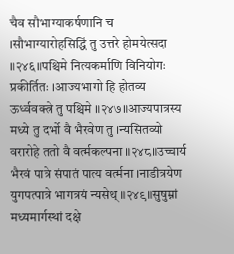चैव सौभाग्याकर्षणानि च ।सौभाग्यारोहसिद्धिं तु उत्तरे होमयेत्सदा ॥२४६॥पश्चिमे नित्यकर्माणि विनियोगः प्रकीर्तितः ।आज्यभागो हि होतव्य ऊर्ध्ववक्त्रे तु पश्चिमे ॥२४७॥आज्यपात्रस्य मध्ये तु दर्भो वै भैरवेण तु ।न्यसितव्यो वरारोहे ततो वै वर्त्मकल्पना ॥२४८॥उच्चार्य भैरवं पात्रे संपातं पात्य वर्त्मना ।नाडीत्रयेण युगपत्पात्रे भागत्रयं न्यसेथ् ॥२४९॥सुषुम्नां मध्यमार्गस्थां दक्षे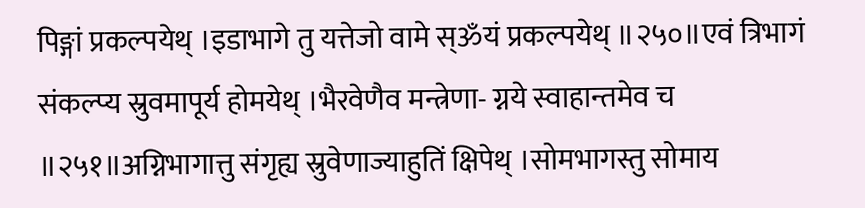पिङ्गां प्रकल्पयेथ् ।इडाभागे तु यत्तेजो वामे स्ॐयं प्रकल्पयेथ् ॥२५०॥एवं त्रिभागं संकल्प्य स्रुवमापूर्य होमयेथ् ।भैरवेणैव मन्त्रेणा- ग्नये स्वाहान्तमेव च ॥२५१॥अग्निभागात्तु संगृह्य स्रुवेणाज्याहुतिं क्षिपेथ् ।सोमभागस्तु सोमाय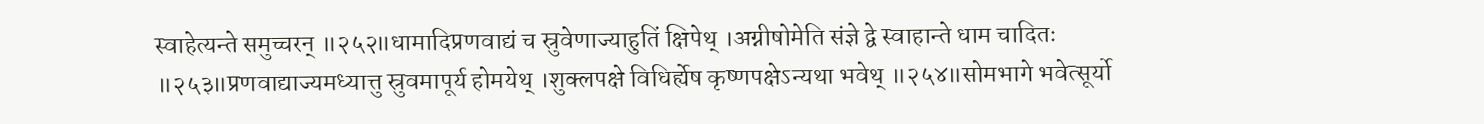स्वाहेत्यन्ते समुच्चरन् ॥२५२॥धामादिप्रणवाद्यं च स्रुवेणाज्याहुतिं क्षिपेथ् ।अग्नीषोमेति संज्ञे द्वे स्वाहान्ते धाम चादितः ॥२५३॥प्रणवाद्याज्यमध्यात्तु स्रुवमापूर्य होमयेथ् ।शुक्लपक्षे विधिर्ह्येष कृष्णपक्षेऽन्यथा भवेथ् ॥२५४॥सोमभागे भवेत्सूर्यो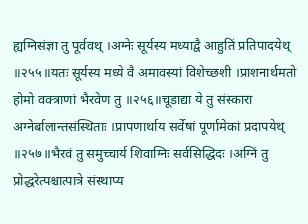ह्यग्निसंज्ञा तु पूर्ववथ् ।अग्नेः सूर्यस्य मध्याद्वै आहुतिं प्रतिपादयेथ् ॥२५५॥यतः सूर्यस्य मध्ये वै अमावस्यां विशेच्छशी ।प्राशनार्थमतो होमो वक्त्राणां भैरवेण तु ॥२५६॥चूडाद्या ये तु संस्कारा अग्नेर्बालान्तसंस्थिताः ।प्रापणार्थाय सर्वेषां पूर्णामेकां प्रदापयेथ् ॥२५७॥भैरवं तु समुच्चार्य शिवाग्निः सर्वसिद्धिदः ।अग्निं तु प्रोद्धरेत्पश्चात्पात्रे संस्थाप्य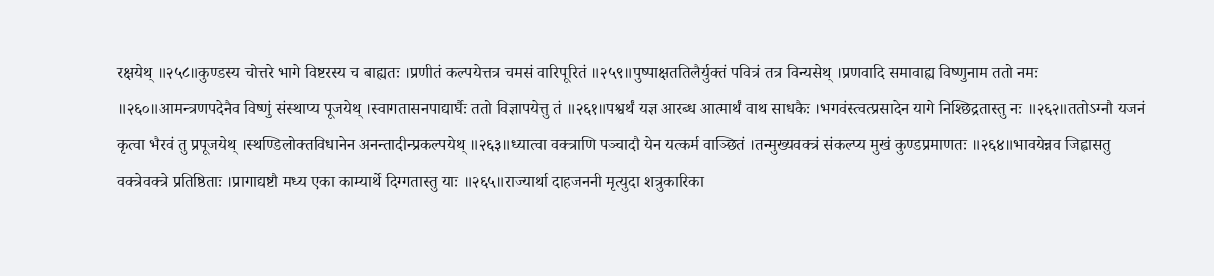रक्षयेथ् ॥२५८॥कुण्डस्य चोत्तरे भागे विष्टरस्य च बाह्यतः ।प्रणीतं कल्पयेत्तत्र चमसं वारिपूरितं ॥२५९॥पुष्पाक्षततिलैर्युक्तं पवित्रं तत्र विन्यसेथ् ।प्रणवादि समावाह्य विष्णुनाम ततो नमः ॥२६०॥आमन्त्रणपदेनैव विष्णुं संस्थाप्य पूजयेथ् ।स्वागतासनपाद्यार्घैः ततो विज्ञापयेत्तु तं ॥२६१॥पश्वर्थं यज्ञ आरब्ध आत्मार्थं वाथ साधकैः ।भगवंस्त्वत्प्रसादेन यागे निश्छिद्रतास्तु नः ॥२६२॥ततोऽग्नौ यजनं कृत्वा भैरवं तु प्रपूजयेथ् ।स्थण्डिलोक्तविधानेन अनन्तादीन्प्रकल्पयेथ् ॥२६३॥ध्यात्वा वक्त्राणि पञ्चादौ येन यत्कर्म वाञ्छितं ।तन्मुख्यवक्त्रं संकल्प्य मुखं कुण्डप्रमाणतः ॥२६४॥भावयेन्नव जिह्वासतु वक्त्रेवक्त्रे प्रतिष्ठिताः ।प्रागाद्यष्टौ मध्य एका काम्यार्थे दिग्गतास्तु याः ॥२६५॥राज्यार्था दाहजननी मृत्युदा शत्रुकारिका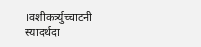।वशीकर्त्र्युच्चाटनी स्यादर्थदा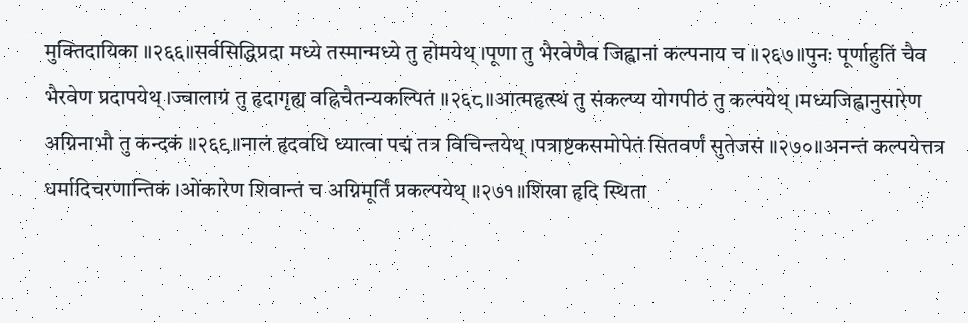मुक्तिदायिका ॥२६६॥सर्वसिद्धिप्रदा मध्ये तस्मान्मध्ये तु होमयेथ् ।पूणा तु भैरवेणैव जिह्वानां कल्पनाय च ॥२६७॥पुनः पूर्णाहुतिं चैव भैरवेण प्रदापयेथ् ।ज्वालाग्रं तु हृदागृह्य वह्निचैतन्यकल्पितं ॥२६८॥आत्महृत्स्थं तु संकल्प्य योगपीठं तु कल्पयेथ् ।मध्यजिह्वानुसारेण अग्निनाभौ तु कन्दकं ॥२६९॥नालं हृदवधि ध्यात्वा पद्मं तत्र विचिन्तयेथ् ।पत्राष्टकसमोपेतं सितवर्णं सुतेजसं ॥२७०॥अनन्तं कल्पयेत्तत्र धर्मादिचरणान्तिकं ।ओंकारेण शिवान्तं च अग्निमूर्तिं प्रकल्पयेथ् ॥२७१॥शिखा हृदि स्थिता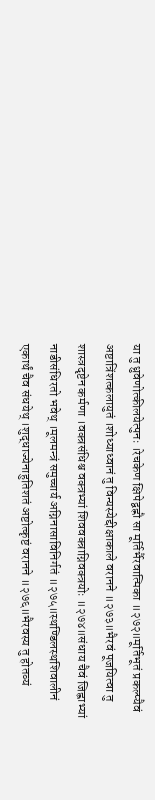या तु ध्रुवेणोत्कीलयेत्पुनः ।रेचकेण क्षिपेद्वह्नौ सा मूर्तिर्भैरवात्मिका ॥२७२॥मूर्तिभूतं प्रकल्प्यैवं अष्टात्रिंशत्कलायुतं ।शोध्याध्वानं तु विन्यस्येद्दीक्षाकाले वरानने ॥२७३॥भैरवं पूजयित्वा तु शास्त्रदृष्टेन कर्मणा ।वक्त्रसंधिश्च वक्त्रभ्यां शिववक्त्राग्निवक्त्रयोः ॥२७४॥संधाय चैवं जिह्वाभ्यां नाडीसंधिरतो भवेथ् ।मूलमन्त्रं समुच्चार्य अग्निनासाविनिर्गतं ॥२७५॥स्थण्डिलस्थशिवालीनं एकार्थं चैव संधयेथ् ।शुद्धाज्येनाहुतिशतं अष्टोत्कृष्टं वरानने ॥२७६॥भैरवस्य तु होतव्यं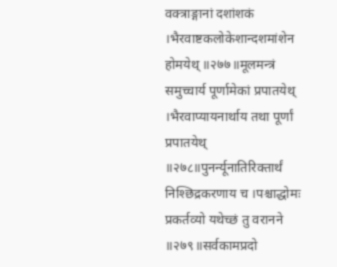वक्त्राङ्गानां दशांशकं ।भैरवाष्टकलोकेशान्दशमांशेन होमयेथ् ॥२७७॥मूलमन्त्रं समुच्चार्य पूर्णामेकां प्रपातयेथ् ।भैरवाप्यायनार्थाय तथा पूर्णां प्रपातयेथ् ॥२७८॥पुनर्न्यूनातिरिक्तार्थं निश्छिद्रकरणाय च ।पश्चाद्धोमः प्रकर्तव्यो यथेच्छं तु वरानने ॥२७९॥सर्वकामप्रदो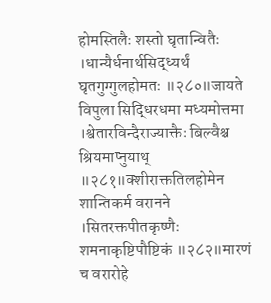होमस्तिलैः शस्तो घृतान्वितैः ।धान्यैर्धनार्थसिद्ध्यर्थं घृतगुग्गुलहोमतः ॥२८०॥जायते विपुला सिद्धिरधमा मध्यमोत्तमा ।श्वेतारविन्दैराज्याक्तैः बिल्वैश्च श्रियमाप्नुयाथ् ॥२८१॥क्शीराक्ततिलहोमेन शान्तिकर्म वरानने ।सितरक्तपीतकृष्णैः शमनाकृष्टिपौष्टिकं ॥२८२॥मारणं च वरारोहे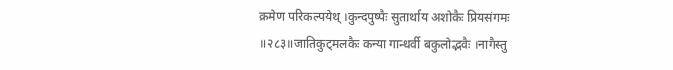क्रमेण परिकल्पयेथ् ।कुन्दपुष्पैः सुतार्थाय अशोकैः प्रियसंगमः ॥२८३॥जातिकुट्मलकैः कन्या गान्धर्वी बकुलोद्भवैः ।नागैस्तु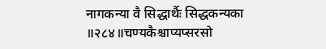नागकन्या वै सिद्धार्थैः सिद्धकन्यका ॥२८४॥चण्यकैश्चाप्यप्सरसो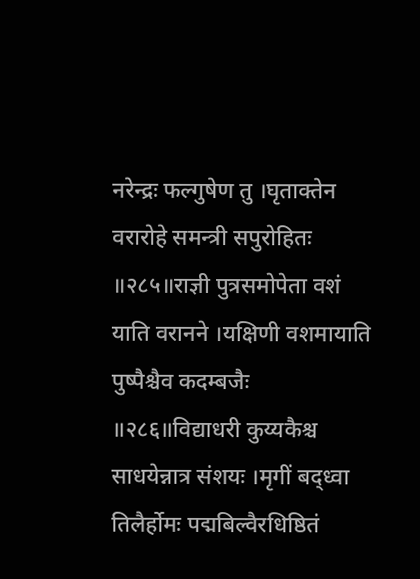नरेन्द्रः फल्गुषेण तु ।घृताक्तेन वरारोहे समन्त्री सपुरोहितः ॥२८५॥राज्ञी पुत्रसमोपेता वशं याति वरानने ।यक्षिणी वशमायाति पुष्पैश्चैव कदम्बजैः ॥२८६॥विद्याधरी कुय्यकैश्च साधयेन्नात्र संशयः ।मृगीं बद्ध्वा तिलैर्होमः पद्मबिल्वैरधिष्ठितं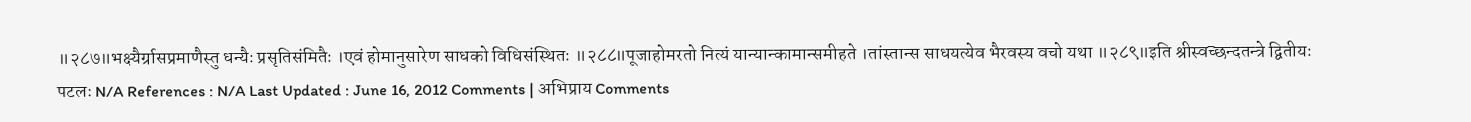॥२८७॥भक्ष्यैर्ग्रासप्रमाणैस्तु धन्यैः प्रसृतिसंमितैः ।एवं होमानुसारेण साधको विधिसंस्थितः ॥२८८॥पूजाहोमरतो नित्यं यान्यान्कामान्समीहते ।तांस्तान्स साधयत्येव भैरवस्य वचो यथा ॥२८९॥इति श्रीस्वच्छन्दतन्त्रे द्वितीयः पटलः N/A References : N/A Last Updated : June 16, 2012 Comments | अभिप्राय Comments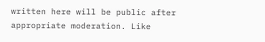written here will be public after appropriate moderation. Like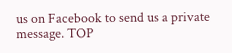us on Facebook to send us a private message. TOP